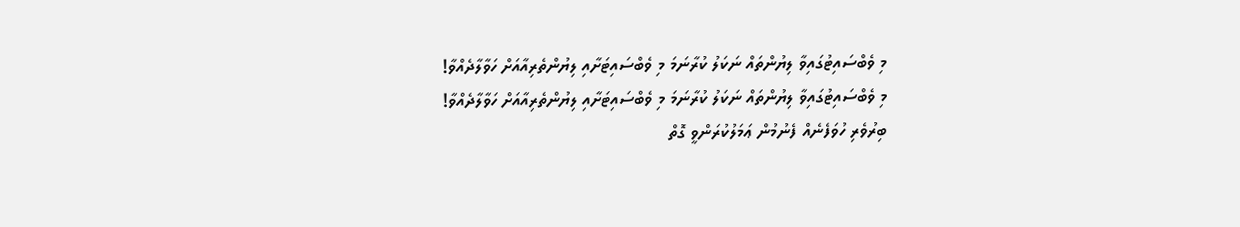މި ވެބްސައިޓުގައިވާ ލިޔުންތައް ނަކަލު ކުރާނަމަ މި ވެބްސައިޓަށާއި ލިޔުންތެރިއާއަށް ހަވާލާދެއްވާ!
މި ވެބްސައިޓުގައިވާ ލިޔުންތައް ނަކަލު ކުރާނަމަ މި ވެބްސައިޓަށާއި ލިޔުންތެރިއާއަށް ހަވާލާދެއްވާ!
ބިރުވެރި ހުވަފެނެއް ފެނުމުން ޢަމަލުކުރަންވީ ގޮތް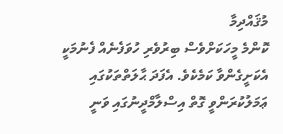މުޤައްދިމާ
ކޮންމެ މީހަކަށްވެސް ބިރުވެރި ހުވަފެނެއް ފެނުމަކީ އެކަށީގެންވާ ކަމެކެވެ. އެފަދަ ޙާލަތްތަކުގައި ޢަމަލުކުރަންވީ ގޮތް އިސްލާމްދީނުގައި ވަނީ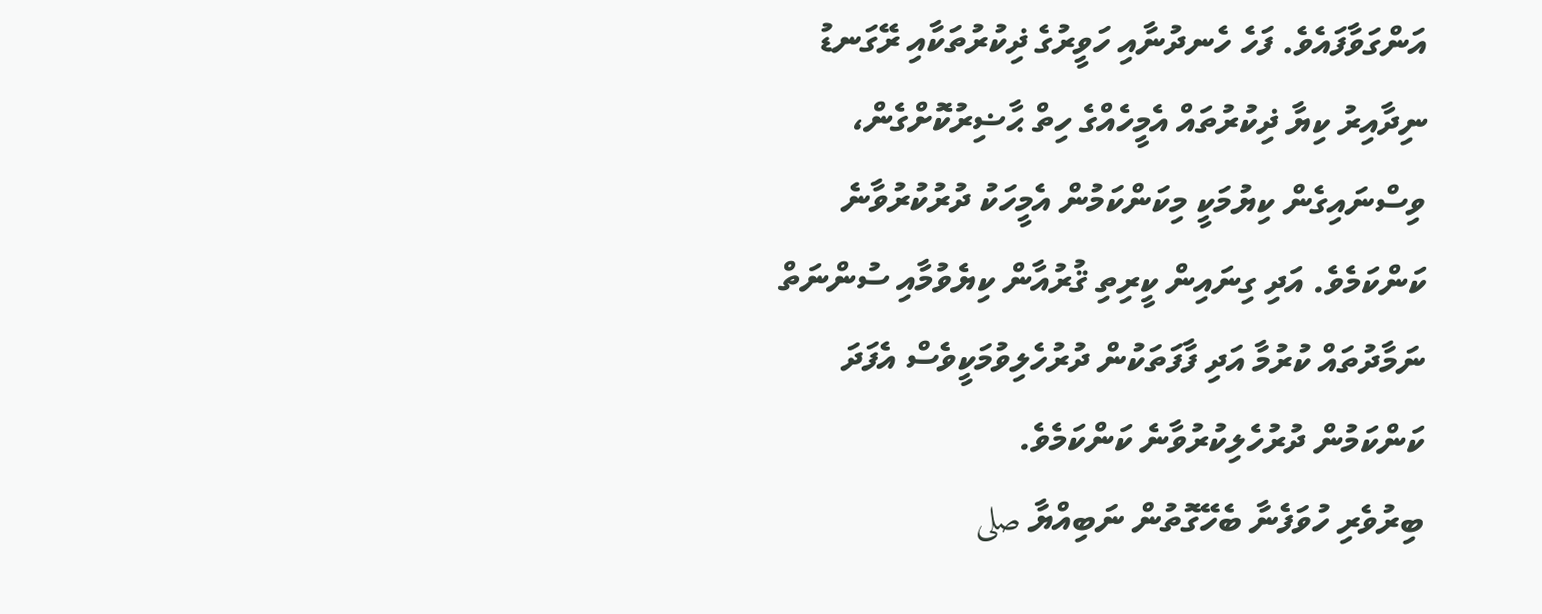އަންގަވާފައެވެ. ފަހެ ހެނދުނާއި ހަވީރުގެ ޛިކުރުތަކާއި ރޭގަނޑު ނިދާއިރު ކިޔާ ޛިކުރުތައް އެމީހެއްގެ ހިތް ޙާޟިރުކޮށްގެން، ވިސްނައިގެން ކިޔުމަކީ މިކަންކަމުން އެމީހަކު ދުރުކުރުވާނެ ކަންކަމެވެ. އަދި ގިނައިން ކީރިތި ޤުރުއާން ކިޔެވުމާއި ސުންނަތް ނަމާދުތައް ކުރުމާ އަދި ފާފަތަކުން ދުރުހެލިވުމަކީވެސް އެފަދަ ކަންކަމުން ދުރުހެލިކުރުވާނެ ކަންކަމެވެ.
ބިރުވެރި ހުވަފެނާ ބެހޭގޮތުން ނަބިއްޔާ صلى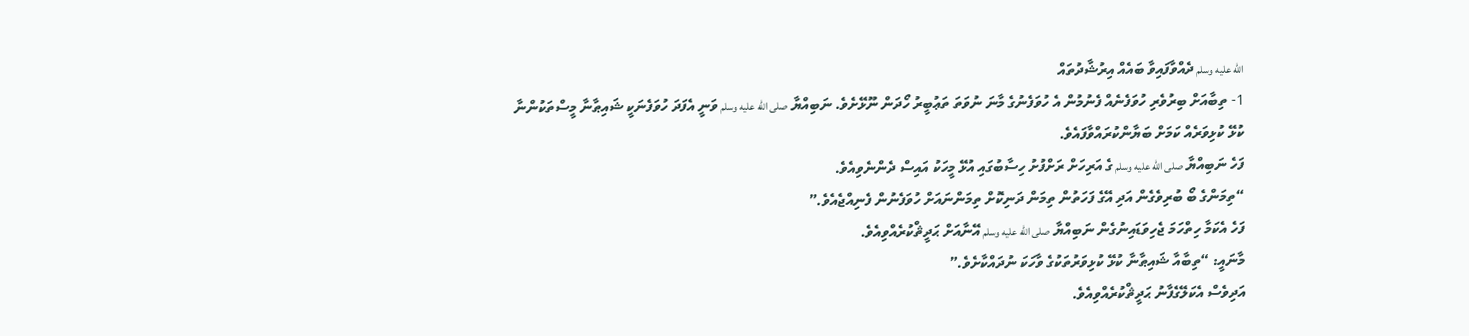الله عليه وسلم ދެއްވާފައިވާ ބައެއް އިރުޝާދުތައް
1- ތިބާއަށް ބިރުވެރި ހުވަފެނެއް ފެނުމުން އެ ހުވަފެނުގެ މާނަ ނުވަތަ ތަޢުބީރު ހޯދަން ނޫޅޭށެވެ. ނަބިއްޔާ صلى الله عليه وسلم ވަނީ އެފަދަ ހުވަފެނަކީ ޝައިޠާނާ މީސްތަކުންނާ ކުޅޭ ކުޅިވަރެއް ކަމަށް ބަޔާންކުރައްވާފައެވެ.
ފަހެ ނަބިއްޔާ صلى الله عليه وسلم ގެ އަރިހަށް ރަށްފުށު ހިސާބުގައި އުޅޭ މީހަކު އައިސް ދެންނެވިއެވެ.
“ތިމަންގެ ބޯ ބުރިވެގެން އަދި އޭގެ ފަހަތުން ތިމަން ދަނިކޮށް ތިމަންނައަށް ހުވަފެނުން ފެނިއްޖެއެވެ.”
ފަހެ އެކަމާ ހިތްހަމަ ޖެހިވަޑައިނުގެން ނަބިއްޔާ صلى الله عليه وسلم އޭނާއަށް ޙަދީޘްކުރެއްވިއެވެ.
މާނައީ: “ތިބާއާ ޝައިޠާނާ ކުޅޭ ކުޅިވަރުތަކުގެ ވާހަކަ ނުދައްކާށެވެ.”
އަދިވެސް އެކަލޭގެފާނު ޙަދީޘްކުރެއްވިއެވެ.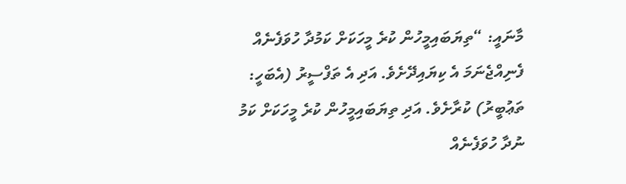މާނައީ: “ތިޔަބައިމީހުން ކުރެ މީހަކަށް ކަމުދާ ހުވަފެނެއް ފެނިއްޖެނަމަ އެ ކިޔައިދޭށެވެ. އަދި އެ ތަފްސީރު (އެބަހީ: ތަޢުބީރު) ކުރާށެވެ. އަދި ތިޔަބައިމީހުން ކުރެ މީހަކަށް ކަމު ނުދާ ހުވަފެނެއް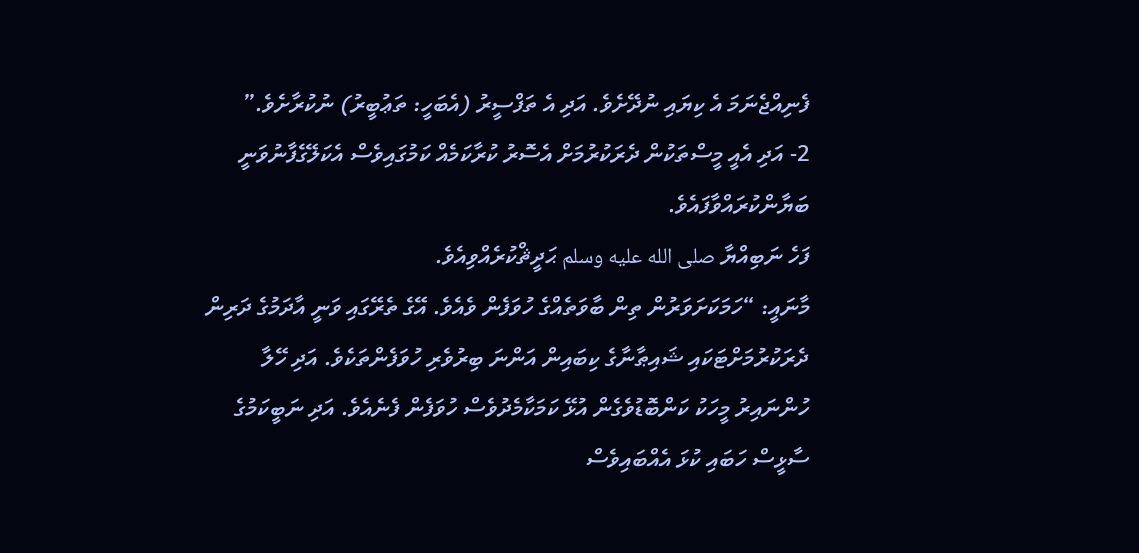ފެނިއްޖެނަމަ އެ ކިޔައި ނުދޭށެވެ. އަދި އެ ތަފްސީރު (އެބަހީ: ތަޢުބީރު) ނުކުރާށެވެ.”
2- އަދި އެއީ މީސްތަކުން ދެރަކުރުމަށް އެސޮރު ކުރާކަމެއް ކަމުގައިވެސް އެކަލޭގެފާނުވަނީ ބަޔާންކުރައްވާފައެވެ.
ފަހެ ނަބިއްޔާ صلى الله عليه وسلم ޙަދީޘްކުރެއްވިއެވެ.
މާނައީ: “ހަމަކަށަވަރުން ތިން ބާވަތެއްގެ ހުވަފެން ވެއެވެ. އޭގެ ތެރޭގައި ވަނީ އާދަމުގެ ދަރިން ދެރަކުރުމަށްޓަކައި ޝައިޠާނާގެ ކިބައިން އަންނަ ބިރުވެރި ހުވަފެންތަކެވެ. އަދި ހޭލާ ހުންނައިރު މީހަކު ކަންބޮޑުވެގެން އުޅޭ ކަމަކާމެދުވެސް ހުވަފެން ފެނެއެވެ. އަދި ނަބީކަމުގެ ސާޅީސް ހަބައި ކުޅަ އެއްބައިވެސް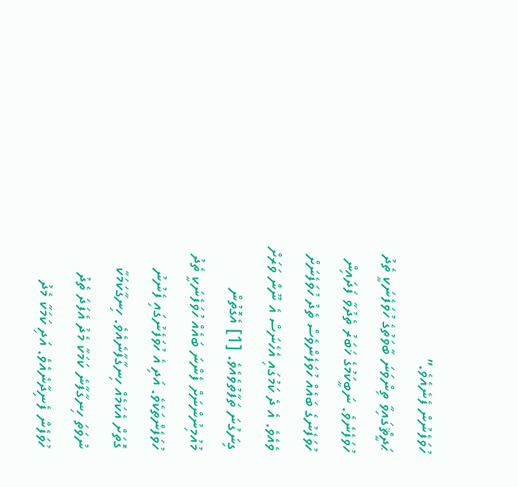ހުވަފެނުން ފެނެއެވެ.”
ޙަދީޘްގައިވާ ތިންވަނަ ބާވަތުގެ ހުވަފެނަކީ ތެދު ހުވަފެނެވެ. ނަބީކަމުގެ ޚަބަރު ތެދުވާ ފަދައިން ހުވަފެނުގެ ބައެއް ހުވަފެންވެސް ތެދު ހުވަފެނަށް ވެއެވެ. އެ ދެ ކަމުގައި އެހެނަސް އެ ނޫން ވަރަށް ގިނަގުނަ ތަފާތުވެއެވެ. [1] އެގޮތުން މުއުމިނުންނަށް ފެންނަ ބައެއް ހުވަފެނަކީ ތެދު ހުވަފެންތަކެވެ. އަދި އެ ހުވަފެނުގައި ފެނުނު ގޮތަށް އެކަމެއް ހިނގާފާނެއެވެ. ހިނގާކަމަކާ ނުވަތަ ހިނގާފާނެ ކަމަކާ މެދު އެފަދަ ތެދު ހުވަފެން ފެނިދާނެއެވެ. އަދި ކަމަކާ މެދު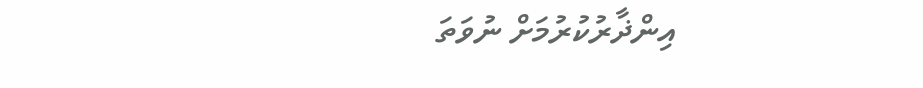އިންޛާރުކުރުމަށް ނުވަތަ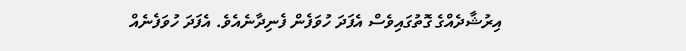އިރުޝާދެއްގެ ގޮތުގައިވެސް އެފަދަ ހުވަފެން ފެނިދާނެއެވެ. އެފަދަ ހުވަފެނެއް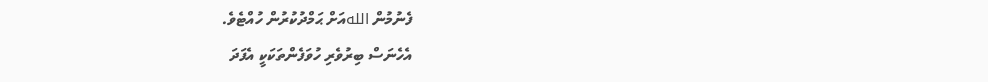ފެނުމުން اللهއަށް ޙަމްދުކުރުން ހުއްޓެވެ.
އެހެނަސް ބިރުވެރި ހުވަފެންތަކަކީ އެފަދަ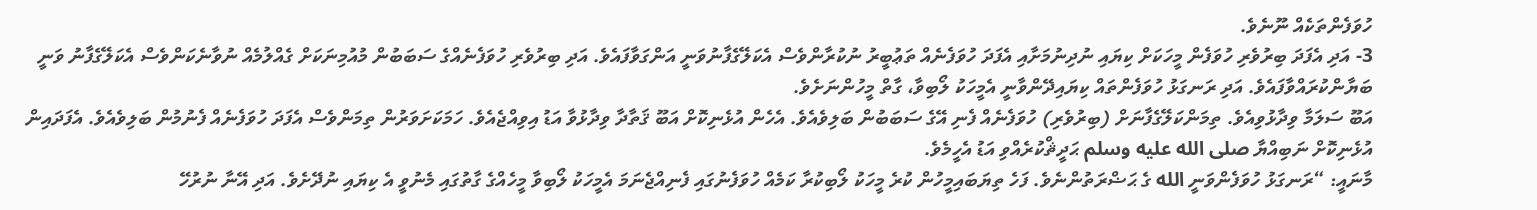ހުވަފެންތަކެއް ނޫނެވެ.
3- އަދި އެފަދަ ބިރުވެރި ހުވަފެން މީހަކަށް ކިޔައި ނުދިނުމަށާއި އެފަދަ ހުވަފެނެއް ތަޢުބީރު ނުކުރާންވެސް އެކަލޭގެފާނުވަނީ އަންގަވާފައެވެ. އަދި ބިރުވެރި ހުވަފެނެއްގެ ސަބަބުން މުއުމިނަކަށް ގެއްލުމެއް ނުވާނެކަންވެސް އެކަލޭގެފާނު ވަނީ ބަޔާންކުރައްވާފައެވެ. އަދި ރަނގަޅު ހުވަފެންތައް ކިޔައިދޭންވާނީ އެމީހަކު ލޯބިވާ، ގާތް މީހުންނަށެވެ.
އަބޫ ސަލަމާ ވިދާޅުވިއެވެ. ތިމަންކަލޭގެފާނަށް (ބިރުވެރި) ހުވަފެނެއް ފެނި އޭގެ ސަބަބުން ބަލިވެއެވެ. އެހެން އުޅެނިކޮށް އަބޫ ޤަތާދާ ވިދާޅުވާ އަޑު އިވިއްޖެއެވެ. ހަމަކަށަވަރުން ތިމަންވެސް އެފަދަ ހުވަފެނެއް ފެނުމުން ބަލިވެއެވެ. އެފަދައިން އުޅެނިކޮށް ނަބިއްޔާ صلى الله عليه وسلم ޙަދީޘްކުރެއްވި އަޑު އެހީމެވެ.
މާނައީ: “ރަނގަޅު ހުވަފެންވަނީ الله ގެ ޙަޟްރަތުންނެވެ. ފަހެ ތިޔަބައިމީހުން ކުރެ މީހަކު ލޯބިކުރާ ކަމެއް ހުވަފެނުގައި ފެނިއްޖެނަމަ އެމީހަކު ލޯބިވާ މީހެއްގެ ގާތުގައި މެނުވީ އެ ކިޔައި ނުދޭށެވެ. އަދި އޭނާ ނުރުހޭ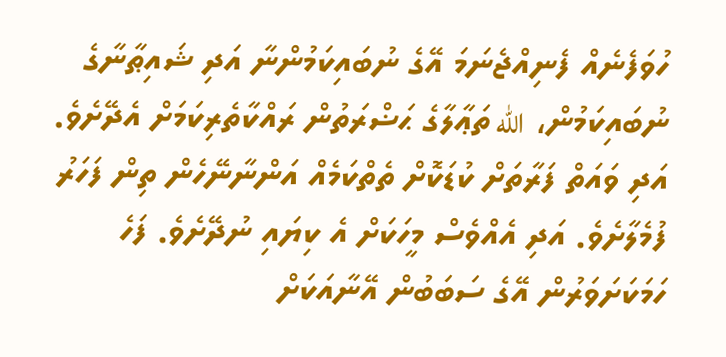ހުވަފެނެއް ފެނިއްޖެނަމަ އޭގެ ނުބައިކަމުންނާ އަދި ޝައިޠާނާގެ ނުބައިކަމުން، الله ތަޢާލާގެ ޙަޟްރަތުން ރައްކާތެރިކަމަށް އެދޭށެވެ. އަދި ވައަތް ފަރާތަށް ކުޑަކޮށް ތެތްކަމެއް އަންނާނޭހެން ތިން ފަހަރު ފުމެލާށެވެ. އަދި އެއްވެސް މީހަކަށް އެ ކިޔައި ނުދޭށެވެ. ފަހެ ހަމަކަށަވަރުން އޭގެ ސަބަބުން އޭނާއަކަށް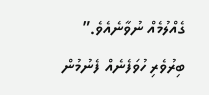ގެއްލުމެއް ނުވާނެއެވެ.”
ބިރުވެރި ހުވަފެނެއް ފެނުމުން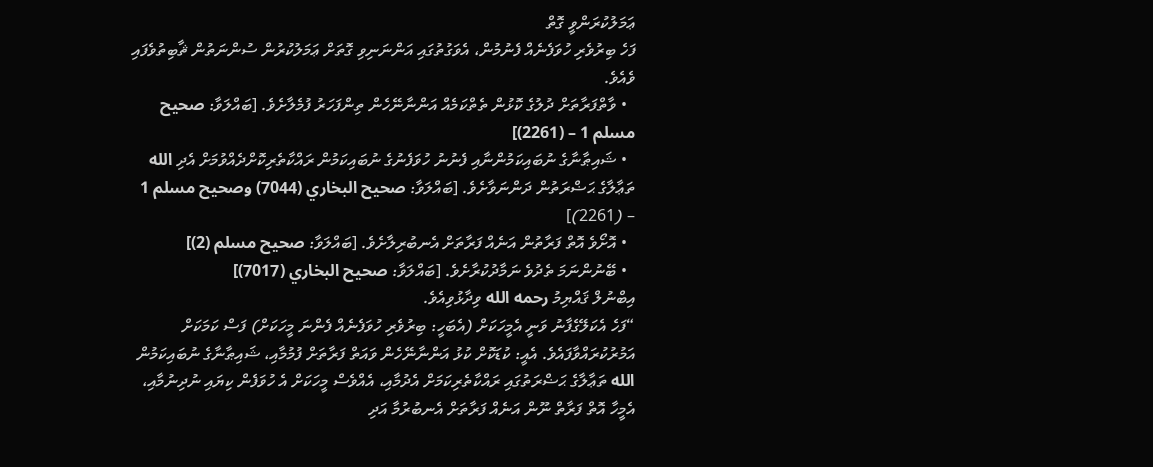ޢަމަލުކުރަންވީ ގޮތް
ފަހެ ބިރުވެރި ހުވަފެނެއް ފެނުމުން، އެވަގުތުގައި އަންނަނިވި ގޮތަށް ޢަމަލުކުރުން ސުންނަތުން ޘާބިތުވެފައި ވެއެވެ.
  • ވާތްފަރާތަށް ދުލުގެ ކޮޅުން ތެތްކަމެއް އަންނާނޭހެން ތިންފަހަރު ފުމެލާށެވެ. [ބައްލަވާ: صحيح مسلم 1 – (2261)]
  • ޝައިޠާނާގެ ނުބައިކަމުންނާއި ފެނުނު ހުވަފެނުގެ ނުބައިކަމުން ރައްކާތެރިކޮށްދެއްވުމަށް އެދި الله ތަޢާލާގެ ޙަޟްރަތުން ދަންނަވާށެވެ. [ބައްލަވާ: صحيح البخاري (7044) وصحيح مسلم 1 – (2261)]
  • އޮށޯވެ އޮތް ފަރާތުން އަނެއް ފަރާތަށް އެނބުރިލާށެވެ. [ބައްލަވާ: صحيح مسلم (2)]
  • ބޭނުންނަމަ ތެދުވެ ނަމާދުކުރާށެވެ. [ބައްލަވާ: صحيح البخاري (7017)]
އިބްނުލް ޤައްޔިމު رحمه الله ވިދާޅުވިއެވެ.
“ފަހެ އެކަލޭގެފާނު ވަނީ އެމީހަކަށް (އެބަހީ: ބިރުވެރި ހުވަފެނެއް ފެންނަ މީހަކަށް) ފަސް ކަމަކަށް އަމުރުކުރައްވާފައެވެ. އެއީ: ކުޑަކޮށް ކުޅު އަންނާނޭހެން ވައަތް ފަރާތަށް ފުމުމާއި، ޝައިޠާނާގެ ނުބައިކަމުން الله ތަޢާލާގެ ޙަޟްރަތުގައި ރައްކާތެރިކަމަށް އެދުމާއި، އެއްވެސް މީހަކަށް އެ ހުވަފެން ކިޔައި ނުދިނުމާއި، އެމީހާ އޮތް ފަރާތް ނޫން އަނެއް ފަރާތަށް އެނބުރުމާ އަދި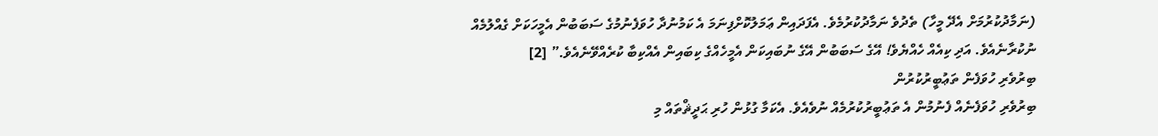(ނަމާދުކުރުމަށް އެދޭ މީހާ) ތެދުވެ ނަމާދުކުރުމެވެ. އެފަދައިން ޢަމަލުކޮށްފިނަމަ އެ ކަމުނުދާ ހުވަފެނުމުގެ ސަބަބުން އެމީހަކަށް ގެއްލުމެއް ނުކުރާނެއެވެ. އަދި ކިއެއް ހެއްޔެވެ! އޭގެ ސަބަބުން އޭގެ ނުބައިކަން އެމީހެއްގެ ކިބައިން އެއްކިބާ ކުރެއްވޭނެއެވެ.” [2]
ބިރުވެރި ހުވަފެން ތަޢުބީރުކުރުން
ބިރުވެރި ހުވަފެނެއް ފެނުމުން އެ ތަޢުބީރުކުރުމެއް ނުވެއެވެ. އެކަމާ ގުޅުން ހުރި ޙަދީޘްތައް މި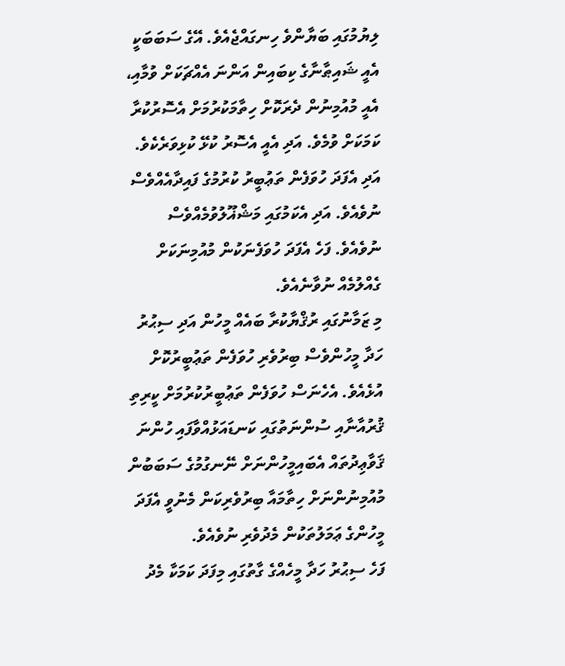ލިޔުމުގައި ބަޔާންވެ ހިނގައްޖެއެވެ. އޭގެ ސަބަބަކީ އެއީ ޝައިޠާނާގެ ކިބައިން އަންނަ އެއްޗަކަށް ވުމާއި، އެއީ މުއުމިނުން ދެރަކޮށް ހިތާމަކުރުމަށް އެސޮރުކުރާ ކަމަކަށް ވުމެވެ. އަދި އެއީ އެސޮރު ކުޅޭ ކުޅިވަރެކެވެ. އަދި އެފަދަ ހުވަފެން ތަޢުބީރު ކުރުމުގެ ފައިދާއެއްވެސް ނުވެއެވެ. އަދި އެކަމުގައި މަޝްޣޫލުވުމެއްވެސް ނުވެއެވެ. ފަހެ އެފަދަ ހުވަފެނަކުން މުއުމިނަކަށް ގެއްލުމެއް ނުވާނެއެވެ.
މި ޒަމާނުގައި ރުޤްޔާކުރާ ބައެއް މީހުން އަދި ސިޙުރު ހަދާ މީހުންވެސް ބިރުވެރި ހުވަފެން ތަޢުބީރުކޮށް އުޅެއެވެ. އެހެނަސް ހުވަފެން ތަޢުބީރުކުރުމަށް ކީރިތި ޤުރުއާނާއި ސުންނަތުގައި ކަނޑައަޅުއްވާފައި ހުންނަ ޤަވާޢިދުތައް އެބައިމީހުންނަށް ނޭނގުމުގެ ސަބަބުން މުއުމިނުންނަށް ހިތާމައާ ބިރުވެރިކަން މެނުވީ އެފަދަ މީހުންގެ ޢަމަލުތަކުން މެދުވެރި ނުވެއެވެ.
ފަހެ ސިޙުރު ހަދާ މީހެއްގެ ގާތުގައި މިފަދަ ކަމަކާ މެދު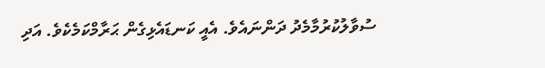ސުވާލުކުރުމާމެދު ދަންނައެވެ. އެއީ ކަނޑައެޅިގެން ޙަރާމްކަމެކެވެ. އަދި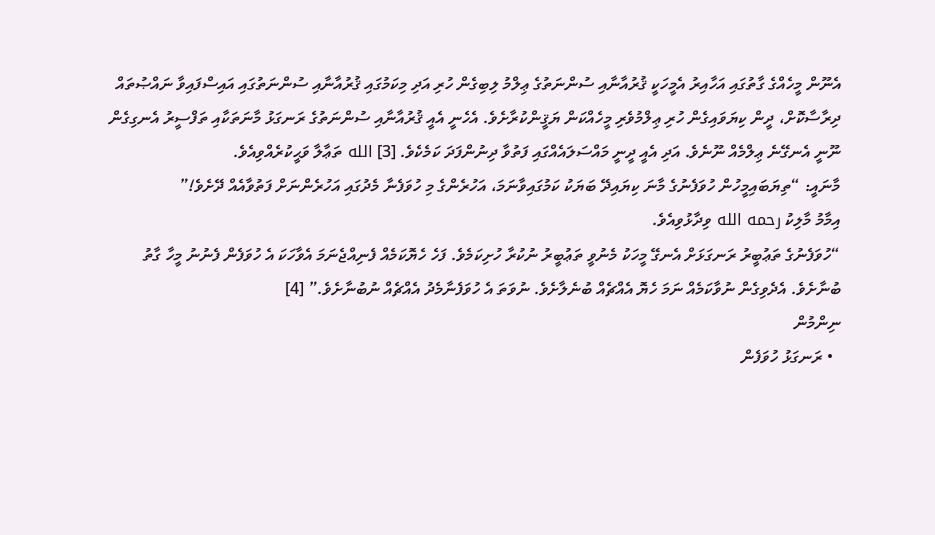އެނޫން މީހެއްގެ ގާތުގައި އަހާއިރު އެމީހަކީ ޤުރުއާނާއި ސުންނަތުގެ ޢިލްމު ލިބިގެން ހުރި އަދި މިކަމުގައި ޤުރުއާނާއި ސުންނަތުގައި އައިސްފައިވާ ނައްޞުތައް ދިރާސާކޮށް، ދީން ކިޔަވައިގެން ހުރި ޢިލްމުވެރި މީހެއްކަން ޔަޤީންކުރާށެވެ. އެހެނީ އެއީ ޤުރުއާނާއި ސުންނަތުގެ ރަނގަޅު މާނަތަކާއި ތަފްސީރު އެނގިގެން ނޫނީ އެނގޭނެ ޢިލްމެއް ނޫނެވެ. އަދި އެއީ ދީނީ މައްސަލައެއްގައި ފަތުވާ ދިނުންފަދަ ކަމެކެވެ. [3] الله ތަޢާލާ ވަޙީކުރެއްވިއެވެ.
މާނައީ: “ތިޔަބައިމީހުން ހުވަފެނުގެ މާނަ ކިޔައިދޭ ބަޔަކު ކަމުގައިވާނަމަ، އަހުރެންގެ މި ހުވަފެނާ މެދުގައި އަހުރެންނަށް ފަތުވާއެއް ދޭށެވެ!”
އިމާމު މާލިކު رحمه الله ވިދާޅުވިއެވެ.
“ހުވަފެނުގެ ތަޢުބީރު ރަނގަޅަށް އެނގޭ މީހަކު މެނުވީ ތަޢުބީރު ނުކުރާ ހުށިކަމެވެ. ފަހެ ހެޔޮކަމެއް ފެނިއްޖެނަމަ އެވާހަކަ އެ ހުވަފެން ފެނުނު މީހާ ގާތު ބުނާށެވެ. އެދެވިގެން ނުވާކަމެއް ނަމަ ހެޔޮ އެއްޗެއް ބުނެލާށެވެ. ނުވަތަ އެ ހުވަފެނާމެދު އެއްޗެއް ނުބުނާށެވެ.” [4]
ނިންމުން
  • ރަނގަޅު ހުވަފެން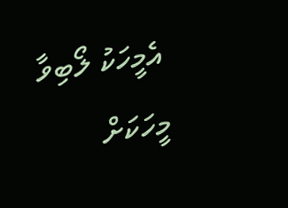އެމީހަކު ލޯބިވާ މީހަކަށް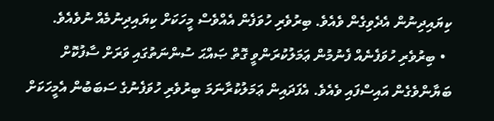ކިޔައިދިނުން އެދެވިގެން ވެއެވެ. ބިރުވެރި ހުވަފެން އެއްވެސް މީހަކަށް ކިޔައިދިނުމެއް ނުވެއެވެ.
  • ބިރުވެރި ހުވަފެނެއް ފެނުމުން ޢަމަލުކުރަންވީ ގޮތް ޞައްޙަ ސުންނަތުގައި ވަރަށް ސާފުކޮށް ބަޔާންވެގެން އައިސްފައި ވެއެވެ. އެފަދައިން ޢަމަލުކުރާނަމަ ބިރުވެރި ހުވަފެނުގެ ސަބަބުން އެމީހަކަށް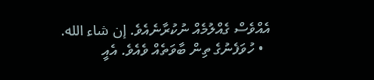އެއްވެސް ގެއްލުމެއް ނުކުރާނެއެވެ. إن شاء الله.
  • ހުވަފެނުގެ ތިން ބާވަތެއް ވެއެވެ. އެއީ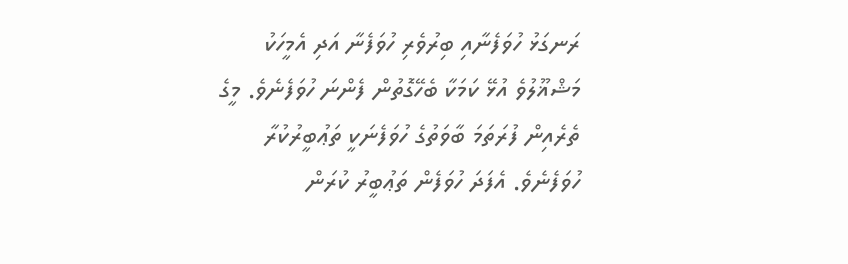ރަނގަޅު ހުވަފެނާއި ބިރުވެރި ހުވަފެނާ އަދި އެމީހަކު މަޝްޣޫލުވެ އުޅޭ ކަމަކާ ބެހޭގޮތުން ފެންނަ ހުވަފެނެވެ. މީގެ ތެރެއިން ފުރަތަމަ ބާވަތުގެ ހުވަފެނަކީ ތަޢުބީރުކުރާ ހުވަފެނެވެ. އެފަދަ ހުވަފެން ތަޢުބީރު ކުރަން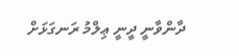ދާންވާނީ ދީނީ ޢިލްމު ރަނގަޅަށް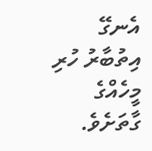އެނގޭ އިތުބާރު ހުރި މީހެއްގެ ގާތަށެވެ.